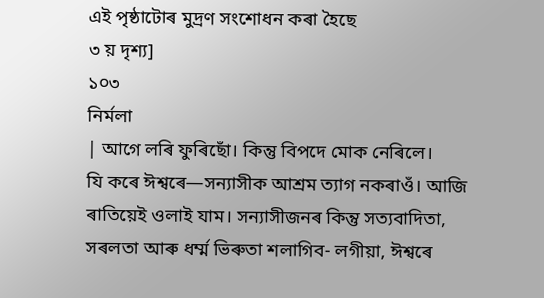এই পৃষ্ঠাটোৰ মুদ্ৰণ সংশোধন কৰা হৈছে
৩ য় দৃশ্য]
১০৩
নির্মলা
| আগে লৰি ফুৰিছোঁ। কিন্তু বিপদে মোক নেৰিলে।
যি কৰে ঈশ্বৰে—সন্যাসীক আশ্ৰম ত্যাগ নকৰাওঁ। আজি ৰাতিয়েই ওলাই যাম। সন্যাসীজনৰ কিন্তু সত্যবাদিতা, সৰলতা আৰু ধৰ্ম্ম ভিৰুতা শলাগিব- লগীয়া, ঈশ্বৰে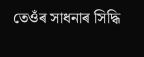তেওঁৰ সাধনাৰ সিদ্ধি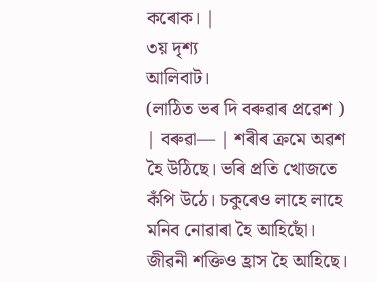কৰোক। |
৩য় দৃশ্য
আলিবাট।
(লাঠিত ভৰ দি বৰুৱাৰ প্ৰৱেশ )
| বৰুৱা— | শৰীৰ ক্ৰমে অৱশ হৈ উঠিছে। ভৰি প্ৰতি খোজতে
কঁপি উঠে। চকুৰেও লাহে লাহে মনিব নোৱাৰা হৈ আহিছোঁ। জীৱনী শক্তিও হ্ৰাস হৈ আহিছে।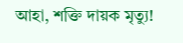আহা, শক্তি দায়ক মৃত্যু!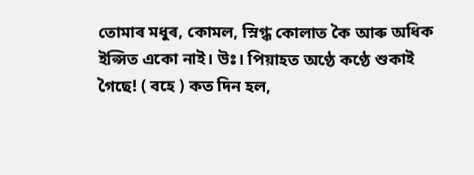তোমাৰ মধুৰ, কোমল, স্নিগ্ধ কোলাত কৈ আৰু অধিক ইপ্সিত একো নাই। উঃ। পিয়াহত অণ্ঠে কণ্ঠে শুকাই গৈছে! ( বহে ) কত দিন হল,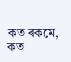কত ৰকমে, কত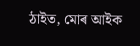ঠাইত, মোৰ আইক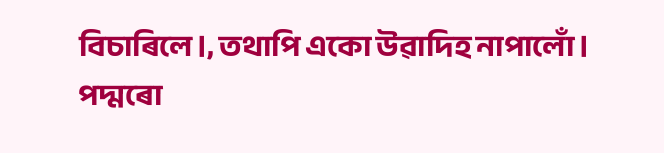বিচাৰিলে।, তথাপি একো উৱাদিহ নাপালোঁ। পদ্মৰো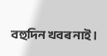বহুদিন খবৰ নাই।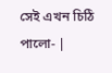সেই এখন চিঠি পালো- |